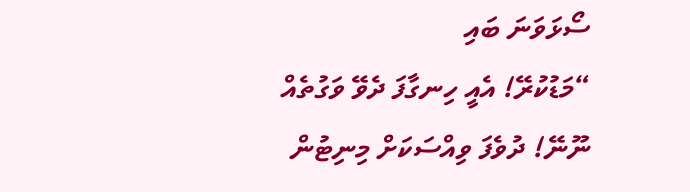ސޯޅަވަނަ ބައި
“މަޑުކުރޭ! އެއީ ހިނގާފަ ދެވޭ ވަގުތެއް ނޫނޭ! ދުވެފަ ވިއްސަކަށް މިނިޓުން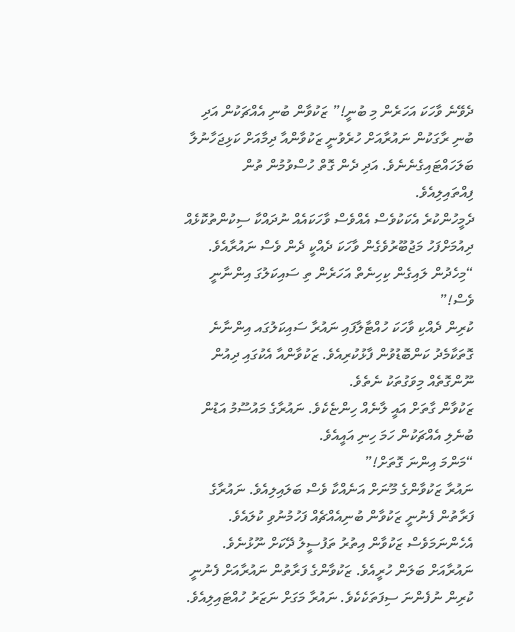ދެވޭނެ ވާހަކަ އަހަރެން މި ބުނީ!” ޒަކުވާން ބުނި އެއްޗަކުން އަދި ބުނި ރާގަކުން ނައުރާއަށް ހުރެވުނީ ޒަކުވާންއާ ދިމާއަށް ކަޅިޖަހާނުލާ ބަލަހައްޓައިގެނެނެވެ. އަދި ދެން ގޮތް ހުސްވުމުން ތުން ފިއްތައިލިއެވެ.
ދެމީހުންކުރެ އެކަކުވެސް އެއްވެސް ވާހަކައެއް ނުދައްކާ ސިކުންތުކޮޅެއް ދިއުމަށްފަހު މަޖުބޫރުވެގެން ވާހަކަ ދެއްކީ ދެން ވެސް ނައުރާއެވެ.
“މިހެދުން ލައިގެން ކިހިނެތް އަހަރެން ތި ސައިކަލުގަ އިންނާނީ ވެސް!”
ކުރިން ދެއްކި ވާހަކަ ހުއްޓާލާފައި ނައުރާ ސައިކަލުގައ އިންނާނެ ގޮތަކާމެދު ކަންބޮޑުވުން ފާޅުކުރިއެވެ. ޒަކުވާންއާ އެކުގައި ދިއުން ނޫންގޮތެއް މިވަގުތަކު ނެތެވެ.
ޒަކުވާން ގާތަށް އައީ ލާނެއް ހިންޏެކެވެ. ނައުރާގެ މައުސޫމު އަޑުން ބުނެލި އެއްޗަކުން ހަމަ ހިނި އައީއެވެ.
“މަންމަ އިންނަ ގޮތަށް!”
ނައުރާ ޒަކުވާންގެ މޫނަށް އަނެއްކާ ވެސް ބަލައިލިއެވެ. ނައުރާގެ ފަރާތުން ފެނުނީ ޒަކުވާން ބުނިއެއްޗެއް ފަހުމުނުވި ކުލައެވެ. އެހެންނަމަވެސް ޒަކުވާން އިތުރު ތަފުސީލު ދޭކަށް ނޫޅުނެވެ. ނައުރާއަށް ބަލަން ހުރީއެވެ. ޒަކުވާންގެ ފަރާތުން ނައުރާއަށް ފެނުނީ ކުރިން ނުފެންނަ ސިފަތަކެކެވެ. ނައުރާ މަގަށް ނަޒަރު ހުއްޓައިލިއެވެ.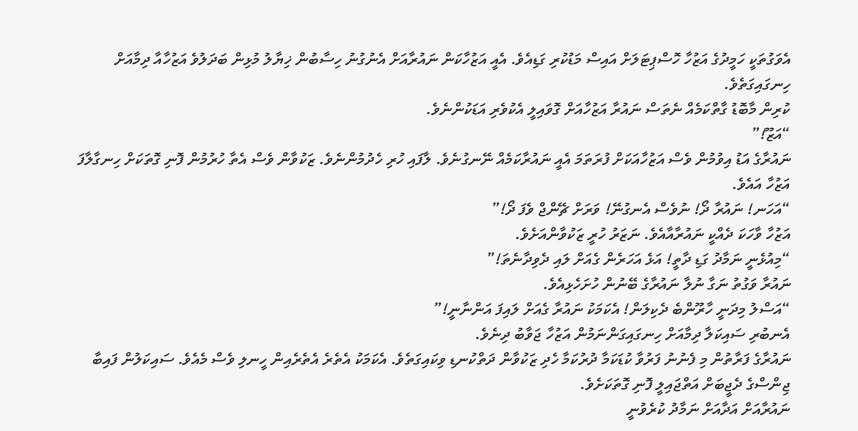އެވަގުތަކީ ހަމީދުގެ އަޒުހާ ހޮސްޕިޓަލަށް އައިސް މަޑުކުރި ގަޑިއެވެ. އެއީ އަޒުހާކަން ނައުރާއަށް އެނުގުނު ހިސާބުން ޚިޔާލު މުޅިން ބަދަލުވެ އަޒުހާއާ ދިމާއަށް ހިނގައިގަތެވެ.
ކުރިން މާބޮޑު ގާތްކަމެއް ނެތަސް ނައުރާ އަޒުހާއަށް ގޮވައިލީ އެކުވެރި އަޑަކުންނެވެ.
“އަޒޫ!”
ނައުރާގެ އަޑު އިވުމުން ވެސް އަޒުހާއަކަށް ފުރަތަމަ އެއީ ނައުރާކަމެއް ނޭނގުނެވެ. ލާފައި ހުރި ހެދުމުންނެވެ. ޒަކުވާން ވެސް އެތާ ހުރުމުން ފޮނި ގޮތަކަށް ހިނގާލާފަ އަޒުހާ އައެވެ.
“އަހަނ! ނައުރާ ދޯ! ނުވެސް އެނގުނޭ! ވަރަށް ޗޭންޖް ވެފަ ދޯ!”
އަޒުހާ ވާހަކަ ދެއްކީ ނައުރާއާއެވެ. ނަޒަރު ހުރީ ޒަކުވާންއަށެވެ.
“މިއުޅެނީ ނަމާދު ގަޑި ދާތީ! އަޅެ އަހަރެން ގެއަށް ލައި ދެވިދާނެތަ!”
ނައުރާ ވަގުތު ނަގާ ނުލާ ނައުރާގެ ބޭނުން ހުށަހެޅިއެވެ.
“އަސްލު މިދަނީ ހާރޫންބެ ދެކިލަން! އެކަމަކު ނައުރާ ގެއަށް ލައިފަ އަންނާނީ!”
އެނބުރި ސައިކަލާ ދިމާއަށް ހިނގައިގަންނަމުން އަޒުހާ ޖަވާބު ދިނެވެ.
ނައުރާގެ ފަރާތުން މި ފެނުނު ފަރުވާ ކުޑަކަމާ ދުރުކަމާ ހެދި ޒަކުވާން ދަތްކުނޑި ވިކައިގަތެވެ. އެކަމަކު އެތެރެ އެތެރެއިން ހީނލި ވެސް މެއެވެ. ސައިކަލުން ފައިބާ ޖިންސްގެ ދެޖީބަށް އަތްޖައިލީ ފޮނި ގޮތަކަށެވެ.
ނައުރާއަށް އަދާއަށް ނަމާދު ކުރެވުނީ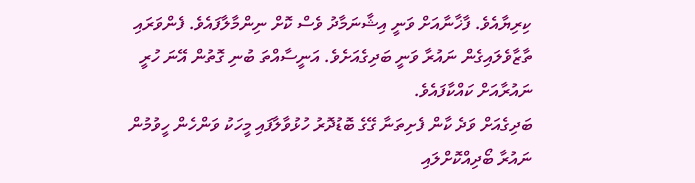ކިރިޔާއެވެ. ފާޚާނާއަށް ވަނީ އިޝާނަމާދު ވެސް ކޮށް ނިންމާލާފައެވެ. ފެންވަރައި ތާޒާވެލައިގެން ނައުރާ ވަނީ ބަދިގެއަށެވެ. އަނީސާއްތަ ބުނި ގޮތުން އޭނަ ހުރީ ނައުރާއަށް ކައްކާފައެވެ.
ބަދިގެއަށް ވަދެ ކާން ފެށިތަނާ ގޭގެ ބޮޑުދޮރު ހުޅުވާލާފައި މީހަކު ވަންހެން ހީވުމުން ނައުރާ ބޯދިއްކޮށްލައި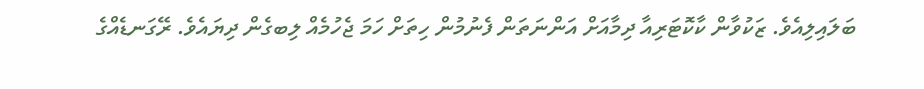ބަލައިލިއެވެ. ޒަކުވާން ކާކޮޓަރިއާ ދިމާއަށް އަންނަތަން ފެނުމުން ހިތަށް ހަމަ ޖެހުމެއް ލިބގެން ދިޔައެވެ. ރޭގަނޑެއްގެ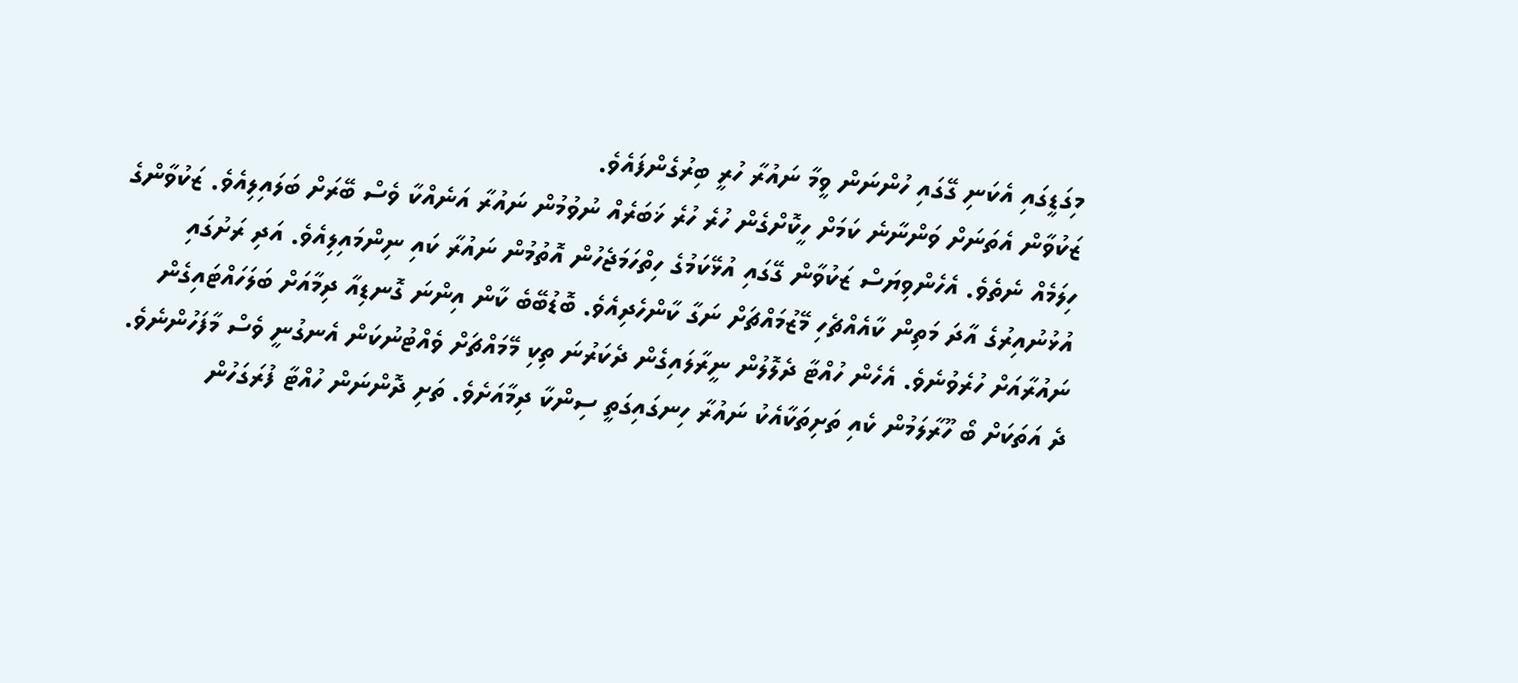މިގަޑީގައި އެކަނި ގޭގައި ހުންނަން ވީމާ ނައުރާ ހުރީ ބިރުގެންފައެވެ.
ޒަކުވާން އެތަނަށް ވަންނާނެ ކަމަށް ހީކޮށްގެން ހުރެ ހުރެ ޚަބަރެއް ނުވުމުން ނައުރާ އަނެއްކާ ވެސް ބޭރަށް ބަލައިލިއެވެ. ޒަކުވާންގެ ހިލަމެއް ނެތެވެ. އެހެންވިޔަސް ޒަކުވާން ގޭގައި އުޅޭކަމުގެ ހިތްހަމަޖެހުން އޮތުމުން ނައުރާ ކައި ނިންމައިލިއެވެ. އަދި ރަށުގައި އުޅުނުއިރުގެ އާދަ މަތިން ކާއެއްޗެހި މޭޒުމައްޗަށް ނަގާ ކާންހެދިއެވެ. ބޮޑުބޭބެ ކާން އިންނަ ގޮނޑިއާ ދިމާއަށް ބަލަހައްޓައިގެން ނައުރާއަށް ހުރެވުނެވެ. އެހެން ހުއްޓާ ދެލޮލުން ނީރާލައިގެން ދެކަރުނަ ތިކި މޭމައްޗަށް ވެއްޓުނުކަން އެނގުނީ ވެސް މާފަހުންނެވެ.
ދެ އަތަކަށް ބޯ ހޫރާލަމުން ކެއި ތަށިތަކާއެކު ނައުރާ ހިނގައިގަތީ ސިންކާ ދިމާއަށެވެ. ތަށި ދޮންނަން ހުއްޓާ ފުރަގަހުން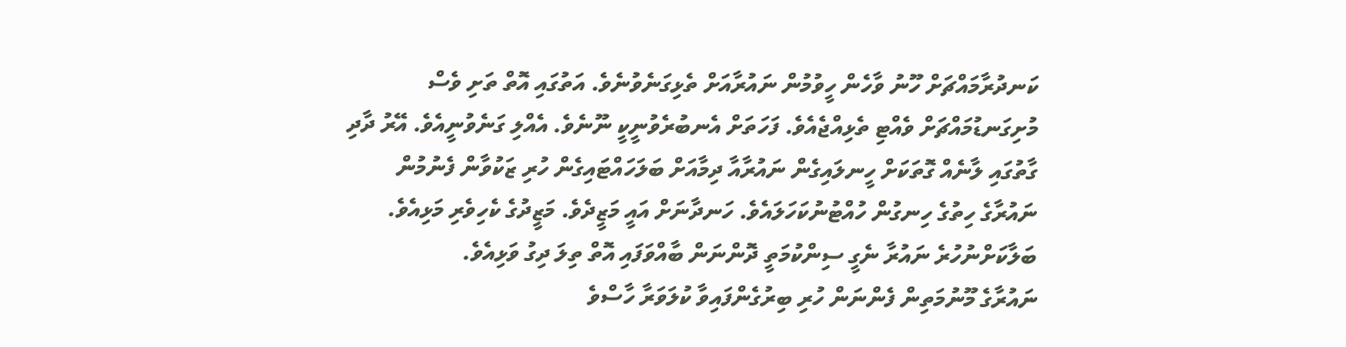ކަނދުރާމައްޗަށް ހޫނު ވާހެން ހީވުމުން ނައުރާއަށް ތެޅިގަނެވުނެވެ. އަތުގައި އޮތް ތަށި ވެސް މުށިގަނޑުމައްޗަށް ވެއްޓި ތެޅިއްޖެއެވެ. ފަހަތަށް އެނބުރެވުނީކީ ނޫނެވެ. އެއްލި ގަނެވުނީއެވެ. އޭރު ދާދި ގާތުގައި ލާނެއް ގޮތަކަށް ހީނލައިގެން ނައުރާއާ ދިމާއަށް ބަލަހައްޓައިގެން ހުރި ޒަކުވާން ފެނުމުން ނައުރާގެ ހިތުގެ ހިނގުން ހުއްޓުނުކަހަލައެވެ. ހަނދާނަށް އައީ މަޒީދެވެ. މަޒީދުގެ ކެހިވެރި މަޅިއެވެ. ބަލާކަށްނުހުރެ ނައުރާ ނެގީ ސިންކުމަތީ ދޮންނަން ބާއްވަފައި އޮތް ތިލަ ދިގު ވަޅިއެވެ.
ނައުރާގެ މޫނުމަތިން ފެންނަން ހުރި ބިރުގެންފައިވާ ކުލަވަރާ ހާސްވެ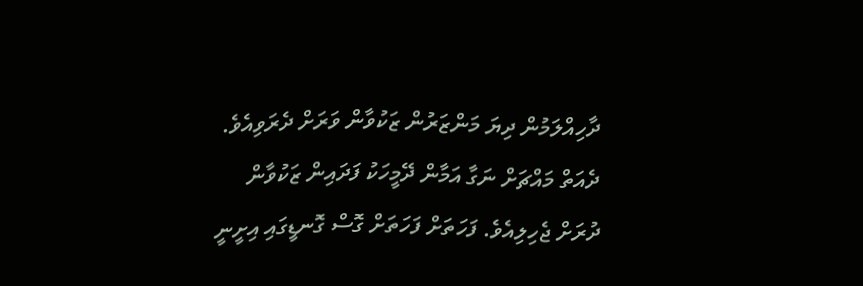ދާހިއްލަމުން ދިޔަ މަންޒަރުން ޒަކުވާން ވަރަށް ދެރަވިއެވެ. ދެއަތް މައްޗަށް ނަގާ އަމާން ދޭމީހަކު ފަދައިން ޒަކުވާން ދުރަށް ޖެހިލިއެވެ. ފަހަތަށް ފަހަތަށް ގޮސް ގޮނޑީގައި އިށީނީ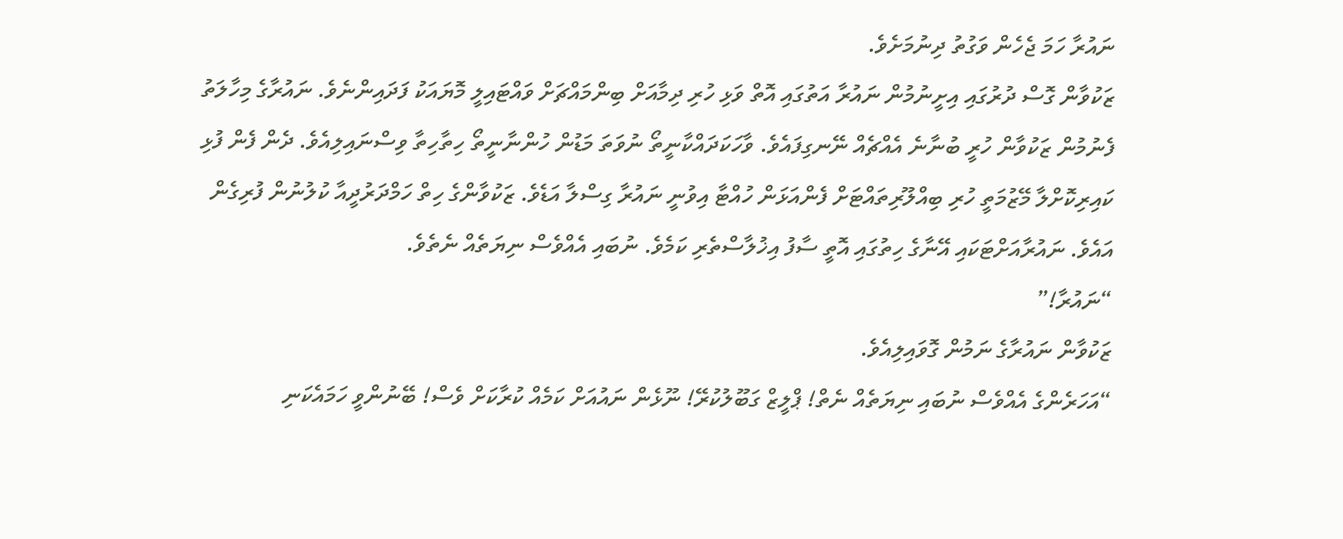ނައުރާ ހަމަ ޖެހެން ވަގުތު ދިނުމަށެވެ.
ޒަކުވާން ގޮސް ދުރުގައި އިށީނުމުން ނައުރާ އަތުގައި އޮތް ވަޅި ހުރި ދިމާއަށް ބިންމައްޗަށް ވައްޓައިލީ މޮޔައަކު ފަދައިންނެވެ. ނައުރާގެ މިހާލަތު ފެނުމުން ޒަކުވާން ހުރީ ބުނާނެ އެއްޗެއް ނޭނގިފައެވެ. ވާހަކަދައްކާނީތޯ ނުވަތަ މަޑުން ހުންނާނީތޯ ހިތާހިތާ ވިސްނައިލިއެވެ. ދެން ފެން ފުޅި ކައިރިކޮށްލާ މޭޒުމަތީ ހުރި ބިއްލޫރިތައްޓަށް ފެންއަޅަން ހުއްޓާ އިވުނީ ނައުރާ ގިސްލާ އަޑެވެ. ޒަކުވާންގެ ހިތް ހަމްދަރުދީއާ ކުލުނުން ފުރިގެން އައެވެ. ނައުރާއަށްޓަކައި އޭނާގެ ހިތުގައި އޮތީ ސާފު އިޚުލާސްތެރި ކަމެވެ. ނުބައި އެއްވެސް ނިޔަތެއް ނެތެވެ.
“ނައުރާ!”
ޒަކުވާން ނައުރާގެ ނަމުން ގޮވައިލިއެވެ.
“އަހަރެންގެ އެއްވެސް ނުބައި ނިޔަތެއް ނެތް! ޕްލީޒް ގަބޫލުކުރޭ! ނޫޅެން ނައުއަށް ކަމެއް ކުރާކަށް ވެސް! ބޭނުންވީ ހަމައެކަނި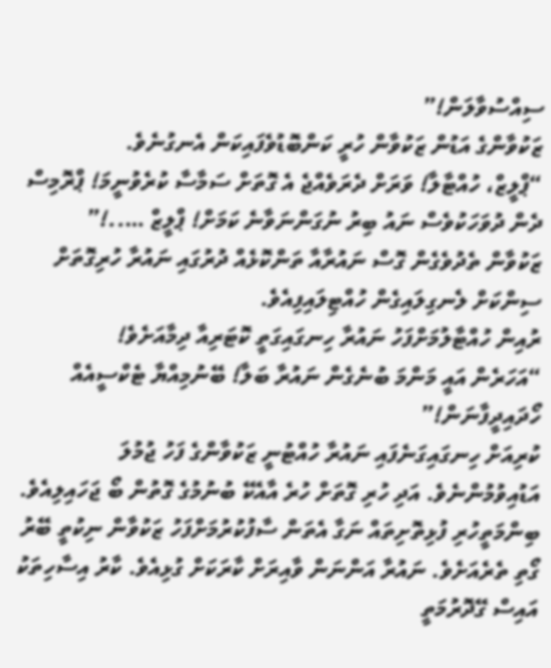ސިއްސުވާލަން!”
ޒަކުވާންގެ އަޑުން ޒަކުވާން ހުރީ ކަންބޮޑުވެފައިކަން އެނގުނެވެ.
“ޕްލީޒް، ހުއްޓާލާ! ވަރަށް ދެރަވެއްޖެ އެ ގޮތަށް ސަމާސާ ކުރެވުނީމަ! ޕްރޮމިސް ދެން ދުވަހަކުވެސް ނައު ބިރު ނުގަންނަވާނެ ކަމަށް! ޕްލީޒް …..!”
ޒަކުވާން ތެދުވެގެން ގޮސް ނައުރާއާ ތަންކޮޅެއް ދުރުގައި ނައުރާ ހުރިގޮތަށް ސިންކަށް ލެނގިލައިގެން ހުއްޓިލައިފިއެވެ.
ރުއިން ހުއްޓާލުމަށްފަހު ނައުރާ ހިނގައިގަތީ ކޮޓަރިއާ ދިމާއަށެވެ!
“އަހަރެން އައީ މަންމަ ބުނެގެން ނައުރާ ބަލާ! ބޭނުމިއްޔާ ޓެކްސީއެއް ހޯދައިދީފާނަން!”
ކުރިއަށް ހިނގައިގަނެފައި ނައުރާ ހުއްޓުނީ ޒަކުވާންގެ ފަހު ޖުމުލަ އަޑުއިވުމުންނެވެ. އަދި ހުރި ގޮތަށް ހުރެ އާއެކޭ ބުނުމުގެ ގޮތުން ބޯ ޖަހައިލިއެވެ.
ބިންމަތީހުރި ފުޅިތޮށިތައް ނަގާ އެތަން ސާފުކުރުމަށްފަހު ޒަކުވާން ނިކުތީ ބޭރު ގޯތި ތެރެއަށެވެ. ނައުރާ އަންނަން ވާއިރަށް ކާރަކަށް ގުޅިއެވެ. ކާރު އިސާހިތަކު އައިސް ގޭދޮރުމަތީ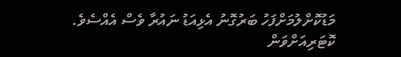މަޑުކޮށްލުމަށްފަހު ބަރުގޮނު އެޅިއަޑު ނައުރާ ވެސް އެއްސެވެ.
ކޮޓަރިއަށްވަން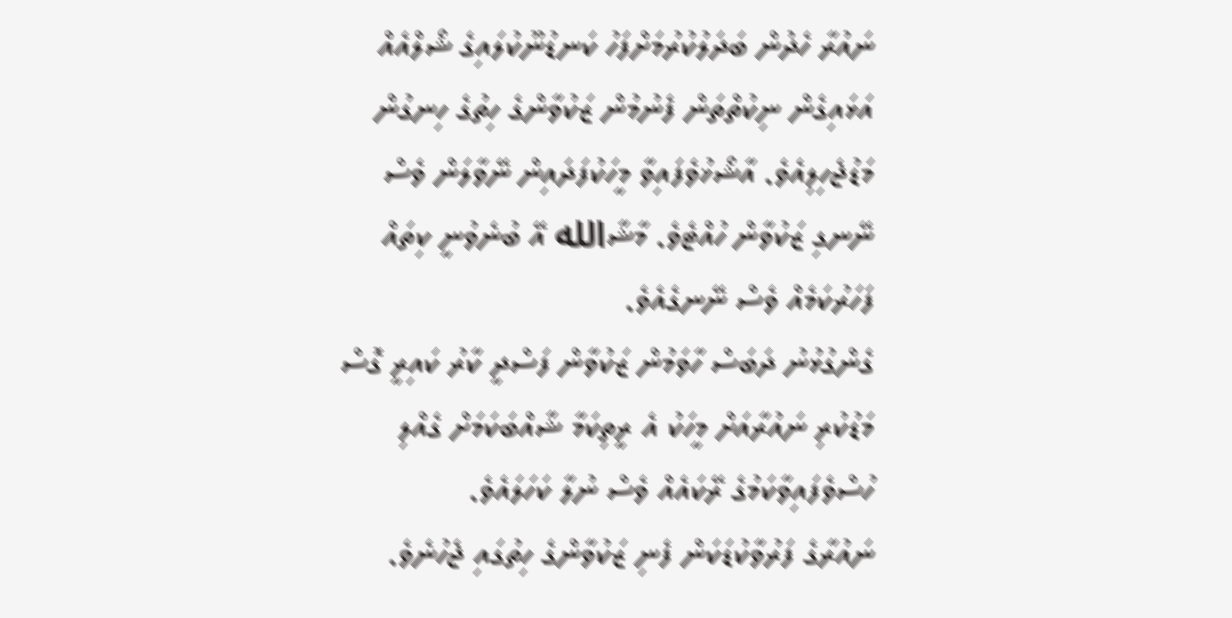ނައުރާ ހެދުން ބަދަލުކުރުމަށްފަހު ކަނޑުނޫކުލައިގެ ޝޯލްއެއް އަޅައިގެން ނިކުތްތަން ފެނުމުން ޒަކުވާންގެ ހިތުގެ ހިނގުން މަޑުޖެހިލިއެވެ. އާޝޯޚުވެފައިވާ މީހަކުފަދައިން ނޭވާލަން ވެސް ނޭނގި ޒަކުވާން ހުއްޓެވެ. މާޝާالله އޭ ބުނެވުނީ ކިތައް ފަހަރުކަމެއް ވެސް ނޭނގެއެވެ.
ގެންގުޅުނު ދަބަސް ހާވަމުން ޒަކުވާން ފަސްދީ ކާރު ކައިރީ ގޮސް މަޑުކުރި ނައުރާއަށް މީހަކު އެ ރީތިކަމާ ޝާއްބަކަމަށް ގެއްލި ހުސްވެފައިވާކަމުގެ ރޭކައެއް ވެސް ނުލާ ކަހަލައެވެ.
ނައުރާގެ ފަރުވާކުޑަކަން ފެނި ޒަކުވާންގެ ހިތުގައި ޖެހުނެވެ.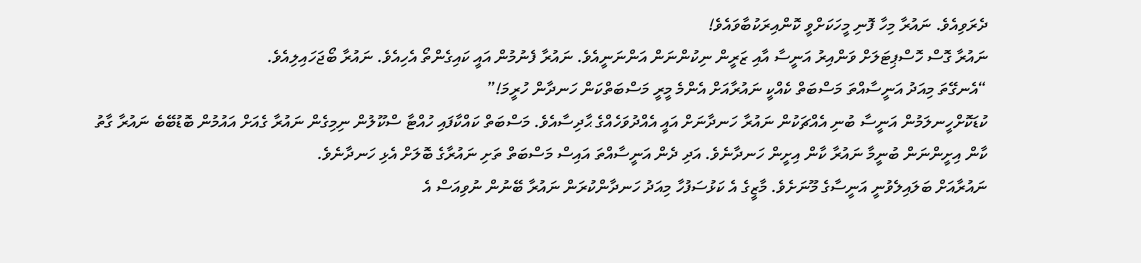ދެރަވިއެވެ. ނައުރާ މިހާ ފޮނި މީހަކަށްވީ ކޮންއިރަކުބާވައެވެ!
ނައުރާ ގޮސް ހޮސްޕިޓަލަށް ވަންއިރު އަނީސާ އާއި ޒަރީން ނިކުންނަން އަންނަނީއެވެ. ނައުރާ ފެނުމުން އައީ ކައިގެންތޯ އެހިއެވެ. ނައުރާ ބޯޖަހައިލިއެވެ.
“އެނގޭތަ މިއަދު އަނީސާއްތަ މަސްބަތް ކެއްކީ ނައުރާއަށް އެންމެ މީރީ މަސްބަތްކަން ހަނދާން ހުރީމަ!”
ކުޑަކޮށްހީނލަމުން އަނީސާ ބުނި އެއްޗަކުން ނައުރާ ހަނދާނަށް އައީ އެއްދުވަހެއްގެ ޙާދިސާއެވެ. މަސްބަތް ކައްކާފައި ހުއްޓާ ސްކޫލުން ނިމިގެން ނައުރާ ގެއަށް އައުމުން ބޮޑުބޭބެ ނައުރާ ގާތު ކާން އިށީންނަން ބުނީމާ ނައުރާ ކާން އިށީން ހަނދާނެވެ. އަދި ދެން އަނީސާއްތަ އައިސް މަސްބަތް ތަށި ނައުރާގެ ބޮލަށް އެޅި ހަނދާނެވެ.
ނައުރާއަށް ބަލައިލެވުނީ އަނީސާގެ މޫނަށެވެ. މާޒީގެ އެ ކަޅުސަފުހާ މިއަދު ހަނދާންކުރަން ނައުރާ ބޭނުން ނުވިއަސް އެ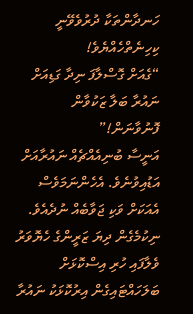ހަނދާންތަކާ ދުރުވެވޭނީ ކިހިނެތްހެއްޔެވެ!
“ގެއަށް ގޮސްލާފަ ނިދާ ގަޑިއަށް ނައުރާ ބަލާ ޒަކުވާން ފޮނުވާނަން!”
އަނީސާ ބުނިއެއްޗެއް ނައުރާއަށް އަޑުއިވުނެވެ. އެހެންނަމަވެސް އެއަކަށް ވަކި ޖަވާބެއް ނުދެއެވެ. ނިކުމެގެން ދިޔަ ޒަރީންގެ ހެޔޮވަރު ވެލާފައި ހުރި އިސްކޮޅަށް ބަލަހައްޓައިގެން އިރުކޮޅަކު ނައުރާ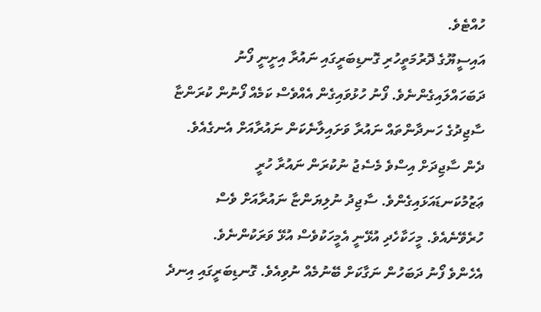ހުއްޓެވެ.
އައިސީޔޫގެ ދޮރުމަތީހުރި ގޮނޑިބަރީގައި ނައުރާ އިށީނީ ފޯނު ދަބަހައްލައިގެންނެވެ. ފޯނު ހުޅުވައިގެން އެއްވެސް ކަމެއް ފޯނުން ކުރަންޏާ ސާޖިދުގެ ހަނދާންތައް ނައުރާ ވަށައިލާނެކަން ނައުރާއަށް އެނގެއެވެ. ދެން ސާޖިދަށް އިސްވެ މެސެޖު ނުކުރަން ނައުރާ ހުރީ ޢަޒުމުކަނޑައަޅައިގެންވެ. ސާޖިދު ނުލިޔަންޏާ ނައުރާއަށް ވެސް ހުރެވޭނެއެވެ. މީހަކާހެދި އުޅޭނީ އެމީހަކުވެސް އުޅޭ ވަރަކުންނެވެ.
އެހެންވެ ފޯނު ދަބަހުން ނަގާކަށް ބޭނުމެއް ނުވިއެވެ. ގޮނޑިބަރީގައި އިނދެ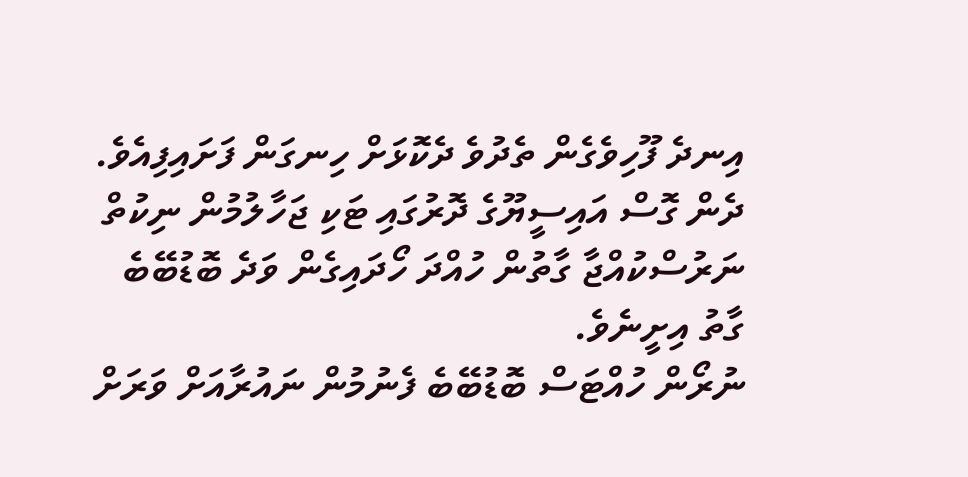އިނދެ ފޫހިވެގެން ތެދުވެ ދެކޮޅަށް ހިނގަން ފަށައިފިއެވެ. ދެން ގޮސް އައިސީޔޫގެ ދޮރުގައި ޓަކި ޖަހާލުމުން ނިކުތް ނަރުސްކުއްޖާ ގާތުން ހުއްދަ ހޯދައިގެން ވަދެ ބޮޑުބޭބެ ގާތު އިށީނެވެ.
ނުރޯން ހުއްޓަސް ބޮޑުބޭބެ ފެނުމުން ނައުރާއަށް ވަރަށް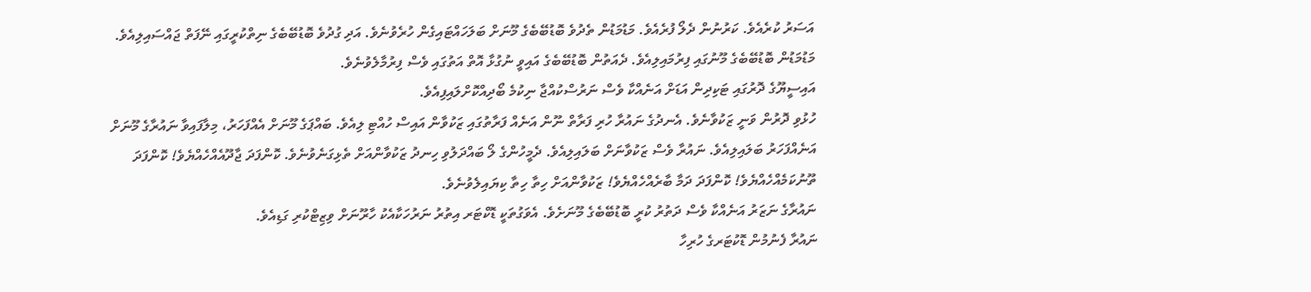އަސަރު ކުރެއެވެ. ކަރުނުން ދެލޯ ފުރެއެވެ. މަޑުމަޑުން ތެދުވެ ބޮޑުބޭބެގެ މޫނަށް ބަލަހައްޓައިގެން ހުރެވުނެވެ. އަދި ގުދުވެ ބޮޑުބޭބެގެ ނިތްކުރީގައި ނޭފަތް ޖައްސައިލިއެވެ. މަޑުމަޑުން ބޮޑުބޭބެގެ މޫނުގައި ފިރުމައިލިއެވެ. ދެއަތުން ބޮޑުބޭބެގެ އައިވީ ނުގުޅާ އޮތް އަތުގައި ވެސް ފިރުމާލެވުނެވެ.
އައިސީޔޫގެ ދޮރުގައި ޓަކިދިން އަޑަށް އަނެއްކާ ވެސް ނަރުސްކުއްޖާ ނިކުމެ ބޯދިއްކޮށްލައިފިއެވެ.
ހުޅުވި ދޮރުން ވަނީ ޒަކުވާނެވެ. އެނދުގެ ނައުރާ ހުރި ފަރާތް ނޫން އަނެއް ފަރާތުގައި ޒަކުވާން އައިސް ހުއްޓި ލިއެވެ. ބައްޕަގެ މޫނަށް އެއްފަހަރު، މިލާފައިވާ ނައުރާގެ މޫނަށް އަނެއްފަހަރު ބަލައިލިއެވެ. ނައުރާ ވެސް ޒަކުވާނަށް ބަލައިލިއެވެ. ދެމީހުންގެ ލޯ ބައްދަލުވި ހިނދު ޒަކުވާންއަށް ތެޅިގަނެވުނެވެ. ކޮންފަދަ ޖާދޫއެއްހެއްޔެވެ! ކޮންފަދަ ތޫނުކަމެއްހެއްޔެވެ! ކޮންފަދަ ދަމާ ބާރެއްހެއްޔެވެ! ޒަކުވާންއަށް ހިތާ ހިތާ ކިޔައިލެވުނެވެ.
ނައުރާގެ ނަޒަރު އަނެއްކާ ވެސް ދަތުރު ކުރީ ބޮޑުބޭބެގެ މޫނަށެވެ. އެވަގުތަކީ ޑޮކްޓަރ އިތުރު ނަރުހަކާއެކު ހާރޫނަށް ވިޒިޓްކުރި ގަޑިއެވެ.
ނައުރާ ފެނުމުން ޑޮކުޓަރގެ ހުރިހާ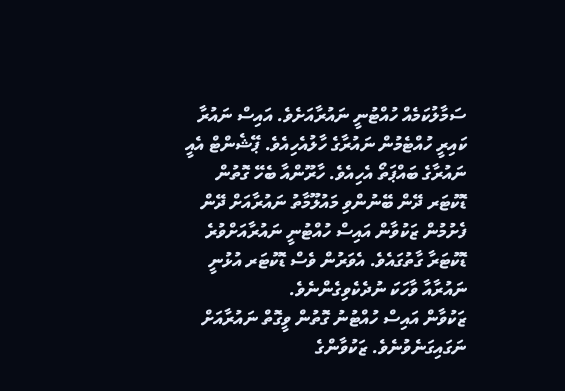ސަމާލުކަމެއް ހުއްޓުނީ ނައުރާއަށެވެ. އައިސް ނައުރާ ކައިރީ ހުއްޓެމުން ނައުރާގެ ހާލުއެހިއެވެ. ޕޭޝެންޓް އެއީ ނައުރާގެ ބައްޕަތޯ އެހިއެވެ. ހާރޫންއާ ބެހޭ ގޮތުން ޑޮކުޓަރ ދޭން ބޭނުންވި މައުލޫމާތު ނައުރާއަށް ދޭން ފެށުމުން ޒަކުވާން އައިސް ހުއްޓުނީ ނައުރާއަށްވުރެ ޑޮކުޓަރާ ގާތުގައެވެ. އެވަރުން ވެސް ޑޮކުޓަރ އުޅުނީ ނައުރާއާ ވާހަކަ ނުދެކެވިގެންނެވެ.
ޒަކުވާން އައިސް ހުއްޓުނު ގޮތުން ވީގޮތް ނައުރާއަށް ނަގައިގަނެވުނެވެ. ޒަކުވާންގެ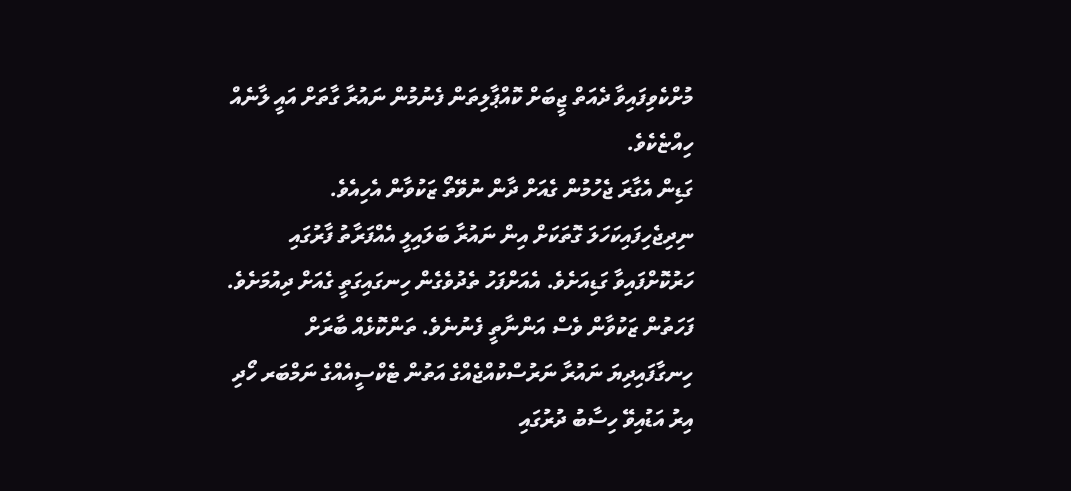މުށްކެވިފައިވާ ދެއަތް ޖީބަށް ކޮއްޕާލިތަން ފެނުމުން ނައުރާ ގާތަށް އައީ ލާނެއް ހިއްޏެކެވެ.
ގަޑިން އެގާރަ ޖެހުމުން ގެއަށް ދާން ނުވޭތޯ ޒަކުވާން އެހިއެވެ. ނިދިޖެހިފައިކަހަލަ ގޮތަކަށް އިން ނައުރާ ބަލައިލީ އެއްފަރާތު ފާރުގައި ހަރުކޮށްފައިވާ ގަޑިއަށެވެ. އެއަށްފަހު ތެދުވެގެން ހިނގައިގަތީ ގެއަށް ދިއުމަށެވެ. ފަހަތުން ޒަކުވާން ވެސް އަންނާތީ ފެނުނެވެ. ތަންކޮޅެއް ބާރަށް ހިނގާފައިދިޔަ ނައުރާ ނަރުސްކުއްޖެއްގެ އަތުން ޓެކްސީއެއްގެ ނަމްބަރ ހޯދި އިރު އަޑުއިވޭ ހިސާބު ދުރުގައި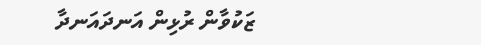ޒަކުވާން ރުޅިން އަނދައަނދާ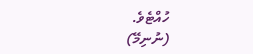ހުއްޓެވެ.
(ނުނިމޭ)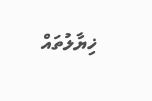ޚިޔާލުތައް